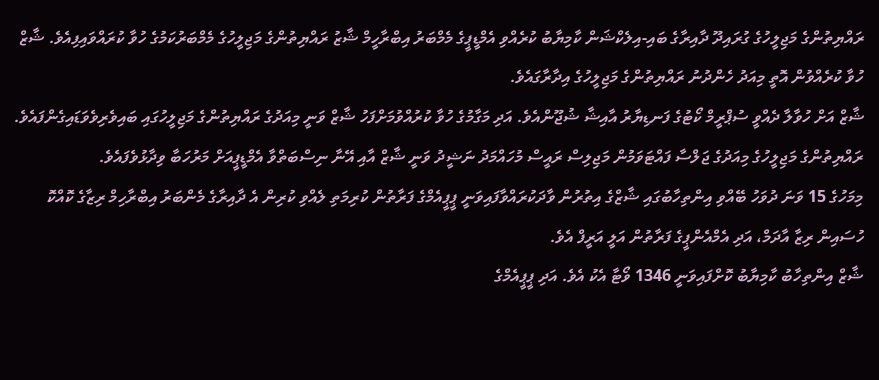ރައްޔިތުންގެ މަޖިލީހުގެ ގުރައިދޫ ދާއިރާގެ ބައި-އިލެކްޝަން ކާމިޔާބު ކުރެއްވި އެމްޑީޕީގެ މެމްބަރު އިބްރާހީމް ޝާޒު ރައްޔިތުންގެ މަޖިލީހުގެ މެމްބަރުކަމުގެ ހުވާ ކުރައްވައިފިއެވެ. ޝާޒް ހުވާ ކުރެއްވުން އޮތީ މިއަދު ހެންދުނު ރައްޔިތުންގެ މަޖިލީހުގެ އިދާރާގައެވެ.
ޝާޒް އަށް ހުވާލާ ދެއްވީ ސުޕްރީމް ކޯޓުގެ ފަނޑިޔާރު އާއިޝާ ޝުޖޫންއެވެ. އަދި މަގާމުގެ ހުވާ ކުރުއްވުމަށްފަހު ޝާޒް ވަނީ މިއަދުގެ ރައްޔިތުންގެ މަޖިލީހުގައި ބައިވެރިވެވަޑައިގެންފައެވެ. ރައްޔިތުންގެ މަޖިލީހުގެ މިއަދުގެ ޖަލްސާ ފައްޓަވަމުން މަޖިލިސް ރައީސް މުހައްމަދު ނަޝީދު ވަނީ ޝާޒް އާއި އޭނާ ނިސްބަތްވާ އެމްޑީޕީއަށް މަރުހަބާ ވިދާޅުވެފައެވެ.
މިމަހުގެ 15 ވަނަ ދުވަހު ބޭއްވި އިންތިހާބުގައި ޝާޒްގެ އިތުރުން ވާދަކުރައްވާފައިވަނީ ޕީޕީއެމްގެ ފަރާތުން ކުރިމަތި ލެއްވި ކުރިން އެ ދާއިރާގެ މެންބަރު އިބްރާހިމް ރިޒާގެ ކޮއްކޮ ހުސައިން ރިޒާ އާދަމް، އަދި އެމްއެންޕީގެ ފަރާތުން އަލީ އަރީފް އެވެ.
ޝާޒް އިންތިހާބު ކާމިޔާބު ކޮށްފައިވަނީ 1346 ވޯޓާ އެކު އެވެ. އަދި ޕީޕީއެމްގެ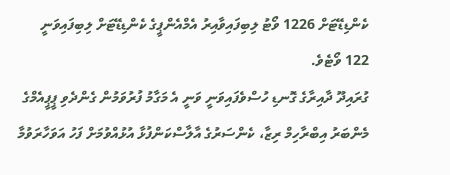ކެންޑިޑޭޓަށް 1226 ވޯޓު ލިބިފައިވާއިރު އެމްއެންޕީގެ ކެންޑިޑޭޓަށް ލިބިފައިވަނީ 122 ވޯޓެވެ.
ގުރައިދޫ ދާއިރާގެ ގޮނޑި ހުސްވެފައިވަނީ ވަނީ އެ މަގާމު ފުރުވަމުން ގެންދެވި ޕީޕީއެމްގެ މެންބަރު އިބްރާހިމް ރިޒާ، ކެންސަރުގެ އާލާސްކަންފުޅާ އުޅުއްވުމަށް ފަހު އަވަހާރަވުމާ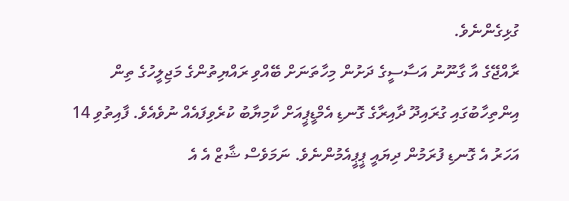ގުޅިގެންނެވެ.
ރާއްޖޭގެ އާ ގާނޫނު އަސާސީގެ ދަށުން މިހާތަނަށް ބޭއްވި ރައްޔިތުންގެ މަޖިލީހުގެ ތިން އިންތިހާބުގައި ގުރައިދޫ ދާއިރާގެ ގޮނޑި އެމްޑީޕީއަށް ކާމިޔާބު ކުރެވިފައެއް ނުވެއެވެ. ފާއިތުވި 14 އަހަރު އެ ގޮނޑި ފުރަމުން ދިޔައީ ޕީޕީއެމުންނެވެ. ނަމަވެސް ޝާޒް އެ އެ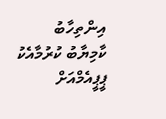އިންތިހާބު ކާމިޔާބު ކުރުމާއެކު ޕީޕީއެމްއަށް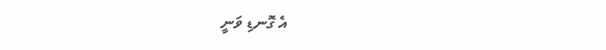އެ ގޮނޑި ވަނީ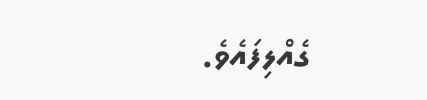ގެއްލިފައެވެ.